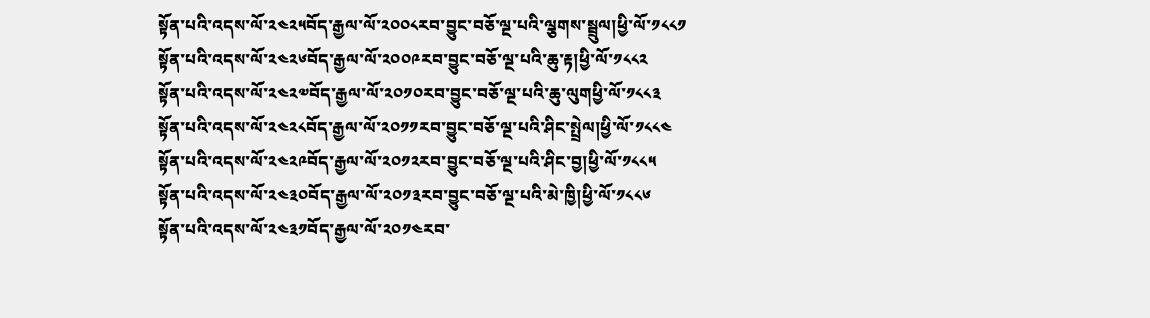སྟོན་པའི་འདས་ལོ་༢༤༢༥བོད་རྒྱལ་ལོ་༢༠༠༨རབ་བྱུང་བཅོ་ལྔ་པའི་ལྕགས་སྦྲུལ།ཕྱི་ལོ་༡༨༨༡
སྟོན་པའི་འདས་ལོ་༢༤༢༦བོད་རྒྱལ་ལོ་༢༠༠༩རབ་བྱུང་བཅོ་ལྔ་པའི་ཆུ་རྟ།ཕྱི་ལོ་༡༨༨༢
སྟོན་པའི་འདས་ལོ་༢༤༢༧བོད་རྒྱལ་ལོ་༢༠༡༠རབ་བྱུང་བཅོ་ལྔ་པའི་ཆུ་ལུགཕྱི་ལོ་༡༨༨༣
སྟོན་པའི་འདས་ལོ་༢༤༢༨བོད་རྒྱལ་ལོ་༢༠༡༡རབ་བྱུང་བཅོ་ལྔ་པའི་ཤིང་སྤྲེལ།ཕྱི་ལོ་༡༨༨༤
སྟོན་པའི་འདས་ལོ་༢༤༢༩བོད་རྒྱལ་ལོ་༢༠༡༢རབ་བྱུང་བཅོ་ལྔ་པའི་ཤིང་བྱ།ཕྱི་ལོ་༡༨༨༥
སྟོན་པའི་འདས་ལོ་༢༤༣༠བོད་རྒྱལ་ལོ་༢༠༡༣རབ་བྱུང་བཅོ་ལྔ་པའི་མེ་ཁྱི།ཕྱི་ལོ་༡༨༨༦
སྟོན་པའི་འདས་ལོ་༢༤༣༡བོད་རྒྱལ་ལོ་༢༠༡༤རབ་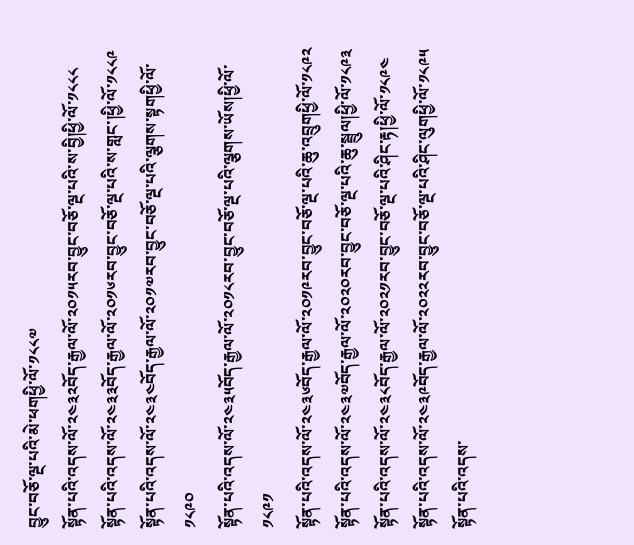བྱུང་བཅོ་ལྔ་པའི་མེ་ཕགཕྱི་ལོ་༡༨༨༧
སྟོན་པའི་འདས་ལོ་༢༤༣༢བོད་རྒྱལ་ལོ་༢༠༡༥རབ་བྱུང་བཅོ་ལྔ་པའི་ས་བྱི།ཕྱི་ལོ་༡༨༨༨
སྟོན་པའི་འདས་ལོ་༢༤༣༣བོད་རྒྱལ་ལོ་༢༠༡༦རབ་བྱུང་བཅོ་ལྔ་པའི་ས་གླང་།ཕྱི་ལོ་༡༨༨༩
སྟོན་པའི་འདས་ལོ་༢༤༣༤བོད་རྒྱལ་ལོ་༢༠༡༧རབ་བྱུང་བཅོ་ལྔ་པའི་ལྕགས་སྟགཕྱི་ལོ་༡༨༩༠
སྟོན་པའི་འདས་ལོ་༢༤༣༥བོད་རྒྱལ་ལོ་༢༠༡༨རབ་བྱུང་བཅོ་ལྔ་པའི་ལྕགས་ཡོས།ཕྱི་ལོ་༡༨༩༡
སྟོན་པའི་འདས་ལོ་༢༤༣༦བོད་རྒྱལ་ལོ་༢༠༡༩རབ་བྱུང་བཅོ་ལྔ་པའི་ཆུ་འབྲུགཕྱི་ལོ་༡༨༩༢
སྟོན་པའི་འདས་ལོ་༢༤༣༧བོད་རྒྱལ་ལོ་༢༠༢༠རབ་བྱུང་བཅོ་ལྔ་པའི་ཆུ་སྦྲུལ།ཕྱི་ལོ་༡༨༩༣
སྟོན་པའི་འདས་ལོ་༢༤༣༨བོད་རྒྱལ་ལོ་༢༠༢༡རབ་བྱུང་བཅོ་ལྔ་པའི་ཤིང་རྟ།ཕྱི་ལོ་༡༨༩༤
སྟོན་པའི་འདས་ལོ་༢༤༣༩བོད་རྒྱལ་ལོ་༢༠༢༢རབ་བྱུང་བཅོ་ལྔ་པའི་ཤིང་ལུགཕྱི་ལོ་༡༨༩༥
སྟོན་པའི་འདས་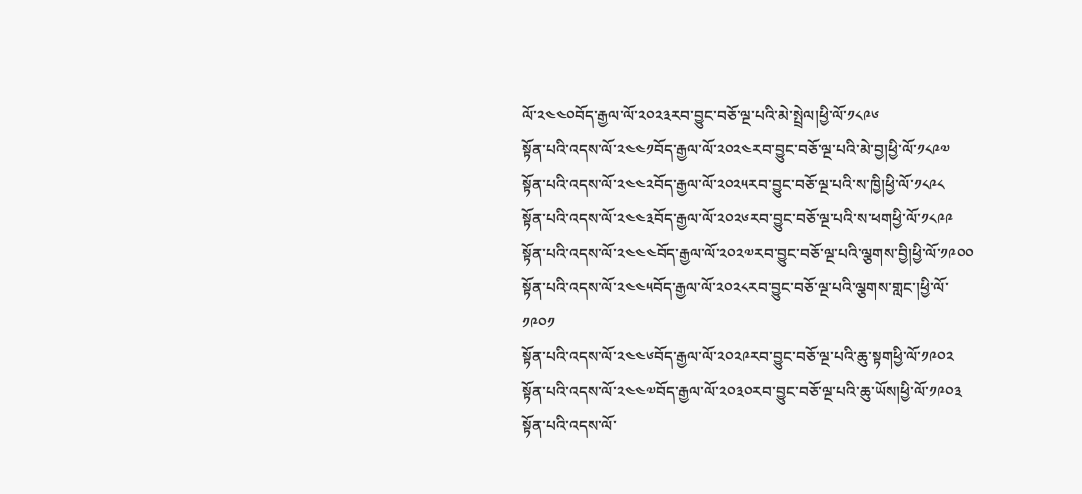ལོ་༢༤༤༠བོད་རྒྱལ་ལོ་༢༠༢༣རབ་བྱུང་བཅོ་ལྔ་པའི་མེ་སྤྲེལ།ཕྱི་ལོ་༡༨༩༦
སྟོན་པའི་འདས་ལོ་༢༤༤༡བོད་རྒྱལ་ལོ་༢༠༢༤རབ་བྱུང་བཅོ་ལྔ་པའི་མེ་བྱ།ཕྱི་ལོ་༡༨༩༧
སྟོན་པའི་འདས་ལོ་༢༤༤༢བོད་རྒྱལ་ལོ་༢༠༢༥རབ་བྱུང་བཅོ་ལྔ་པའི་ས་ཁྱི།ཕྱི་ལོ་༡༨༩༨
སྟོན་པའི་འདས་ལོ་༢༤༤༣བོད་རྒྱལ་ལོ་༢༠༢༦རབ་བྱུང་བཅོ་ལྔ་པའི་ས་ཕགཕྱི་ལོ་༡༨༩༩
སྟོན་པའི་འདས་ལོ་༢༤༤༤བོད་རྒྱལ་ལོ་༢༠༢༧རབ་བྱུང་བཅོ་ལྔ་པའི་ལྕགས་བྱི།ཕྱི་ལོ་༡༩༠༠
སྟོན་པའི་འདས་ལོ་༢༤༤༥བོད་རྒྱལ་ལོ་༢༠༢༨རབ་བྱུང་བཅོ་ལྔ་པའི་ལྕགས་གླང་།ཕྱི་ལོ་༡༩༠༡
སྟོན་པའི་འདས་ལོ་༢༤༤༦བོད་རྒྱལ་ལོ་༢༠༢༩རབ་བྱུང་བཅོ་ལྔ་པའི་ཆུ་སྟགཕྱི་ལོ་༡༩༠༢
སྟོན་པའི་འདས་ལོ་༢༤༤༧བོད་རྒྱལ་ལོ་༢༠༣༠རབ་བྱུང་བཅོ་ལྔ་པའི་ཆུ་ཡོས།ཕྱི་ལོ་༡༩༠༣
སྟོན་པའི་འདས་ལོ་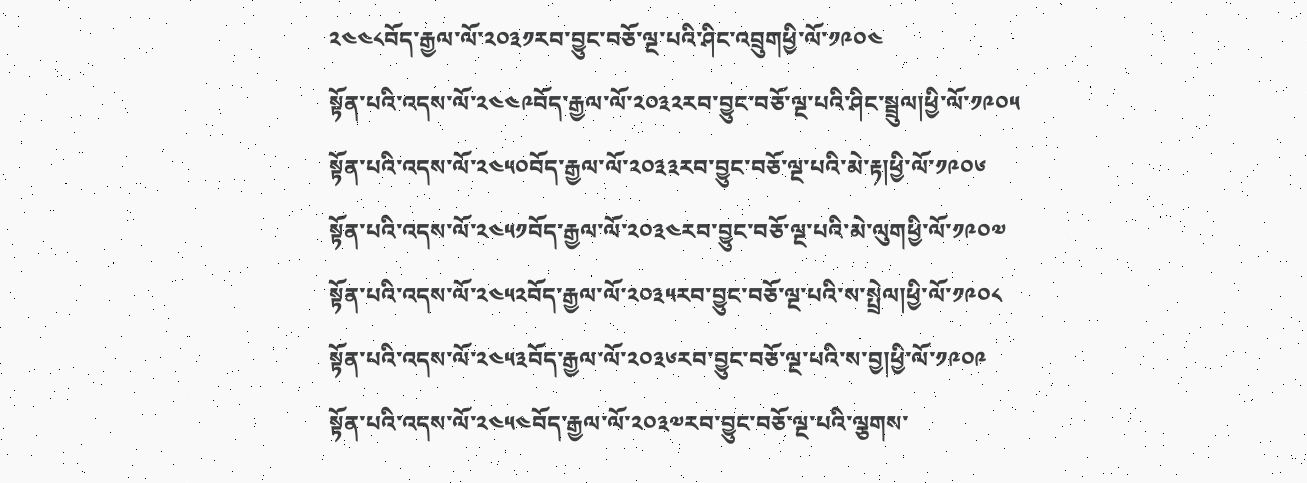༢༤༤༨བོད་རྒྱལ་ལོ་༢༠༣༡རབ་བྱུང་བཅོ་ལྔ་པའི་ཤིང་འབྲུགཕྱི་ལོ་༡༩༠༤
སྟོན་པའི་འདས་ལོ་༢༤༤༩བོད་རྒྱལ་ལོ་༢༠༣༢རབ་བྱུང་བཅོ་ལྔ་པའི་ཤིང་སྦྲུལ།ཕྱི་ལོ་༡༩༠༥
སྟོན་པའི་འདས་ལོ་༢༤༥༠བོད་རྒྱལ་ལོ་༢༠༣༣རབ་བྱུང་བཅོ་ལྔ་པའི་མེ་རྟ།ཕྱི་ལོ་༡༩༠༦
སྟོན་པའི་འདས་ལོ་༢༤༥༡བོད་རྒྱལ་ལོ་༢༠༣༤རབ་བྱུང་བཅོ་ལྔ་པའི་མེ་ལུགཕྱི་ལོ་༡༩༠༧
སྟོན་པའི་འདས་ལོ་༢༤༥༢བོད་རྒྱལ་ལོ་༢༠༣༥རབ་བྱུང་བཅོ་ལྔ་པའི་ས་སྤྲེལ།ཕྱི་ལོ་༡༩༠༨
སྟོན་པའི་འདས་ལོ་༢༤༥༣བོད་རྒྱལ་ལོ་༢༠༣༦རབ་བྱུང་བཅོ་ལྔ་པའི་ས་བྱ།ཕྱི་ལོ་༡༩༠༩
སྟོན་པའི་འདས་ལོ་༢༤༥༤བོད་རྒྱལ་ལོ་༢༠༣༧རབ་བྱུང་བཅོ་ལྔ་པའི་ལྕགས་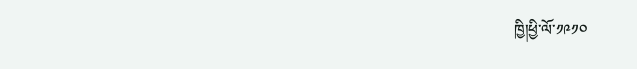ཁྱི།ཕྱི་ལོ་༡༩༡༠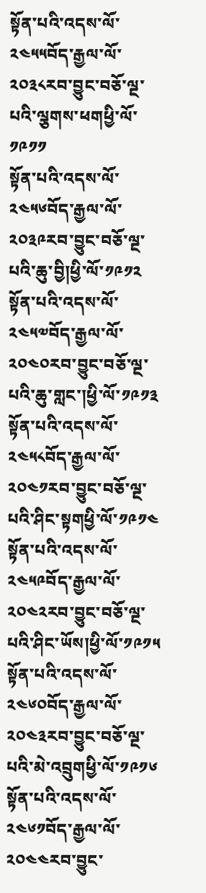སྟོན་པའི་འདས་ལོ་༢༤༥༥བོད་རྒྱལ་ལོ་༢༠༣༨རབ་བྱུང་བཅོ་ལྔ་པའི་ལྕགས་ཕགཕྱི་ལོ་༡༩༡༡
སྟོན་པའི་འདས་ལོ་༢༤༥༦བོད་རྒྱལ་ལོ་༢༠༣༩རབ་བྱུང་བཅོ་ལྔ་པའི་ཆུ་བྱི།ཕྱི་ལོ་༡༩༡༢
སྟོན་པའི་འདས་ལོ་༢༤༥༧བོད་རྒྱལ་ལོ་༢༠༤༠རབ་བྱུང་བཅོ་ལྔ་པའི་ཆུ་གླང་།ཕྱི་ལོ་༡༩༡༣
སྟོན་པའི་འདས་ལོ་༢༤༥༨བོད་རྒྱལ་ལོ་༢༠༤༡རབ་བྱུང་བཅོ་ལྔ་པའི་ཤིང་སྟགཕྱི་ལོ་༡༩༡༤
སྟོན་པའི་འདས་ལོ་༢༤༥༩བོད་རྒྱལ་ལོ་༢༠༤༢རབ་བྱུང་བཅོ་ལྔ་པའི་ཤིང་ཡོས།ཕྱི་ལོ་༡༩༡༥
སྟོན་པའི་འདས་ལོ་༢༤༦༠བོད་རྒྱལ་ལོ་༢༠༤༣རབ་བྱུང་བཅོ་ལྔ་པའི་མེ་འབྲུགཕྱི་ལོ་༡༩༡༦
སྟོན་པའི་འདས་ལོ་༢༤༦༡བོད་རྒྱལ་ལོ་༢༠༤༤རབ་བྱུང་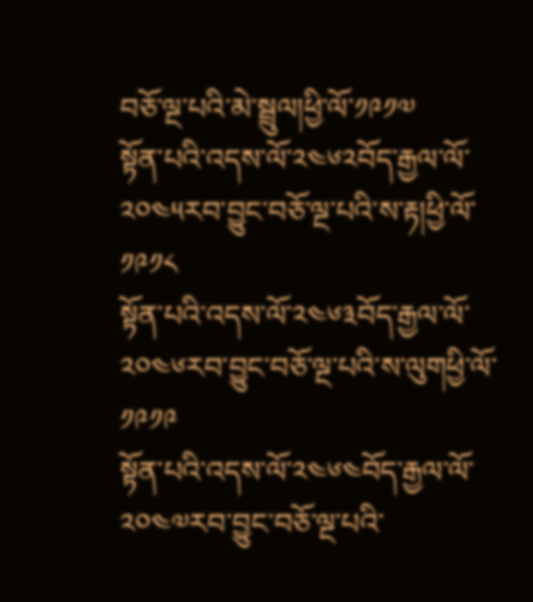བཅོ་ལྔ་པའི་མེ་སྦྲུལ།ཕྱི་ལོ་༡༩༡༧
སྟོན་པའི་འདས་ལོ་༢༤༦༢བོད་རྒྱལ་ལོ་༢༠༤༥རབ་བྱུང་བཅོ་ལྔ་པའི་ས་རྟ།ཕྱི་ལོ་༡༩༡༨
སྟོན་པའི་འདས་ལོ་༢༤༦༣བོད་རྒྱལ་ལོ་༢༠༤༦རབ་བྱུང་བཅོ་ལྔ་པའི་ས་ལུགཕྱི་ལོ་༡༩༡༩
སྟོན་པའི་འདས་ལོ་༢༤༦༤བོད་རྒྱལ་ལོ་༢༠༤༧རབ་བྱུང་བཅོ་ལྔ་པའི་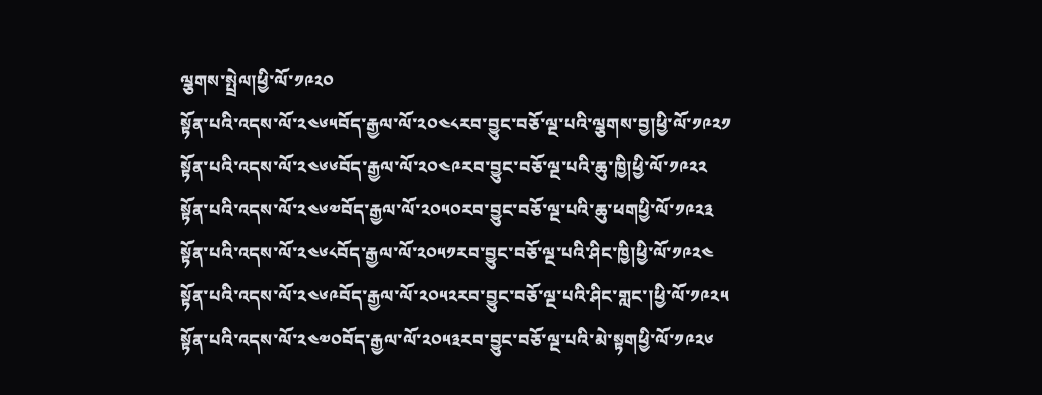ལྕགས་སྤྲེལ།ཕྱི་ལོ་༡༩༢༠
སྟོན་པའི་འདས་ལོ་༢༤༦༥བོད་རྒྱལ་ལོ་༢༠༤༨རབ་བྱུང་བཅོ་ལྔ་པའི་ལྕགས་བྱ།ཕྱི་ལོ་༡༩༢༡
སྟོན་པའི་འདས་ལོ་༢༤༦༦བོད་རྒྱལ་ལོ་༢༠༤༩རབ་བྱུང་བཅོ་ལྔ་པའི་ཆུ་ཁྱི།ཕྱི་ལོ་༡༩༢༢
སྟོན་པའི་འདས་ལོ་༢༤༦༧བོད་རྒྱལ་ལོ་༢༠༥༠རབ་བྱུང་བཅོ་ལྔ་པའི་ཆུ་ཕགཕྱི་ལོ་༡༩༢༣
སྟོན་པའི་འདས་ལོ་༢༤༦༨བོད་རྒྱལ་ལོ་༢༠༥༡རབ་བྱུང་བཅོ་ལྔ་པའི་ཤིང་ཁྱི།ཕྱི་ལོ་༡༩༢༤
སྟོན་པའི་འདས་ལོ་༢༤༦༩བོད་རྒྱལ་ལོ་༢༠༥༢རབ་བྱུང་བཅོ་ལྔ་པའི་ཤིང་གླང་།ཕྱི་ལོ་༡༩༢༥
སྟོན་པའི་འདས་ལོ་༢༤༧༠བོད་རྒྱལ་ལོ་༢༠༥༣རབ་བྱུང་བཅོ་ལྔ་པའི་མེ་སྟགཕྱི་ལོ་༡༩༢༦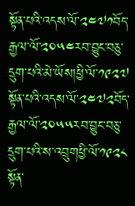སྟོན་པའི་འདས་ལོ་༢༤༧༡བོད་རྒྱལ་ལོ་༢༠༥༤རབ་བྱུང་བཅུ་དྲུག་པའི་མེ་ཡོས།ཕྱི་ལོ་༡༩༢༧
སྟོན་པའི་འདས་ལོ་༢༤༧༢བོད་རྒྱལ་ལོ་༢༠༥༥རབ་བྱུང་བཅུ་དྲུག་པའི་ས་འབྲུགཕྱི་ལོ་༡༩༢༨
སྟོན་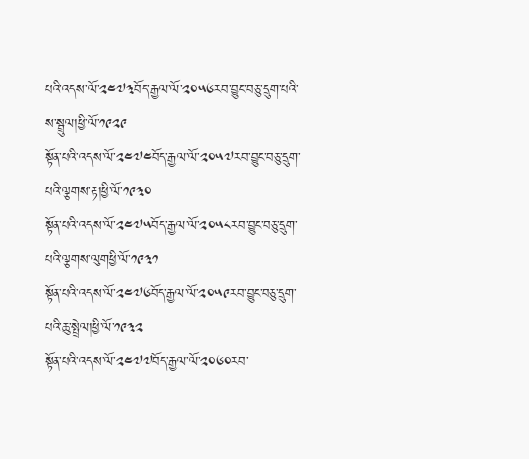པའི་འདས་ལོ་༢༤༧༣བོད་རྒྱལ་ལོ་༢༠༥༦རབ་བྱུང་བཅུ་དྲུག་པའི་ས་སྦྲུལ།ཕྱི་ལོ་༡༩༢༩
སྟོན་པའི་འདས་ལོ་༢༤༧༤བོད་རྒྱལ་ལོ་༢༠༥༧རབ་བྱུང་བཅུ་དྲུག་པའི་ལྕགས་རྟ།ཕྱི་ལོ་༡༩༣༠
སྟོན་པའི་འདས་ལོ་༢༤༧༥བོད་རྒྱལ་ལོ་༢༠༥༨རབ་བྱུང་བཅུ་དྲུག་པའི་ལྕགས་ལུགཕྱི་ལོ་༡༩༣༡
སྟོན་པའི་འདས་ལོ་༢༤༧༦བོད་རྒྱལ་ལོ་༢༠༥༩རབ་བྱུང་བཅུ་དྲུག་པའི་ཆུ་སྤྲེལ།ཕྱི་ལོ་༡༩༣༢
སྟོན་པའི་འདས་ལོ་༢༤༧༧བོད་རྒྱལ་ལོ་༢༠༦༠རབ་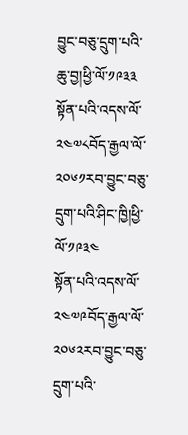བྱུང་བཅུ་དྲུག་པའི་ཆུ་བྱ།ཕྱི་ལོ་༡༩༣༣
སྟོན་པའི་འདས་ལོ་༢༤༧༨བོད་རྒྱལ་ལོ་༢༠༦༡རབ་བྱུང་བཅུ་དྲུག་པའི་ཤིང་ཁྱི།ཕྱི་ལོ་༡༩༣༤
སྟོན་པའི་འདས་ལོ་༢༤༧༩བོད་རྒྱལ་ལོ་༢༠༦༢རབ་བྱུང་བཅུ་དྲུག་པའི་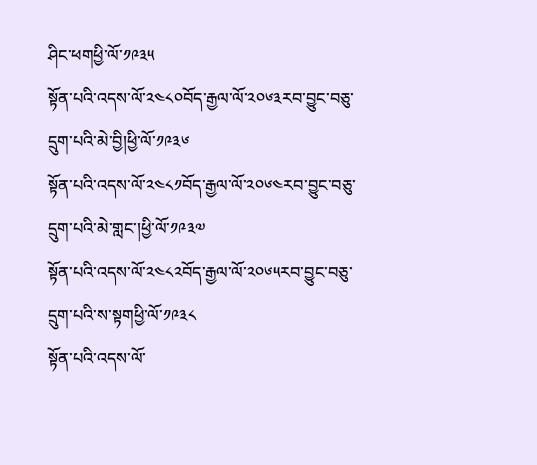ཤིང་ཕགཕྱི་ལོ་༡༩༣༥
སྟོན་པའི་འདས་ལོ་༢༤༨༠བོད་རྒྱལ་ལོ་༢༠༦༣རབ་བྱུང་བཅུ་དྲུག་པའི་མེ་བྱི།ཕྱི་ལོ་༡༩༣༦
སྟོན་པའི་འདས་ལོ་༢༤༨༡བོད་རྒྱལ་ལོ་༢༠༦༤རབ་བྱུང་བཅུ་དྲུག་པའི་མེ་གླང་།ཕྱི་ལོ་༡༩༣༧
སྟོན་པའི་འདས་ལོ་༢༤༨༢བོད་རྒྱལ་ལོ་༢༠༦༥རབ་བྱུང་བཅུ་དྲུག་པའི་ས་སྟགཕྱི་ལོ་༡༩༣༨
སྟོན་པའི་འདས་ལོ་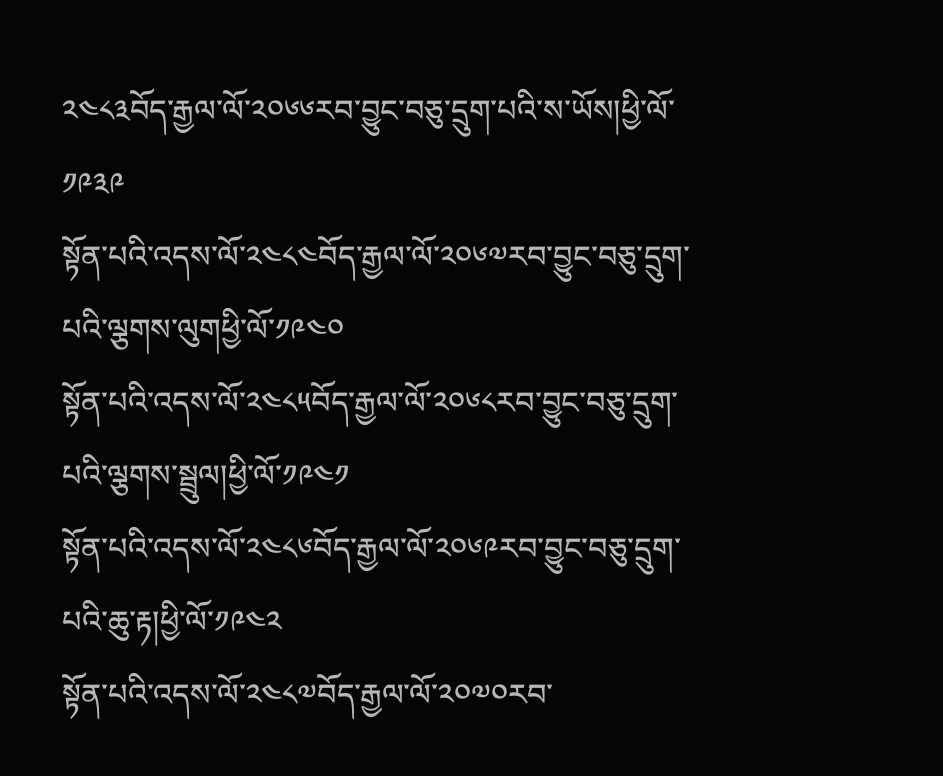༢༤༨༣བོད་རྒྱལ་ལོ་༢༠༦༦རབ་བྱུང་བཅུ་དྲུག་པའི་ས་ཡོས།ཕྱི་ལོ་༡༩༣༩
སྟོན་པའི་འདས་ལོ་༢༤༨༤བོད་རྒྱལ་ལོ་༢༠༦༧རབ་བྱུང་བཅུ་དྲུག་པའི་ལྕགས་ལུགཕྱི་ལོ་༡༩༤༠
སྟོན་པའི་འདས་ལོ་༢༤༨༥བོད་རྒྱལ་ལོ་༢༠༦༨རབ་བྱུང་བཅུ་དྲུག་པའི་ལྕགས་སྦྲུལ།ཕྱི་ལོ་༡༩༤༡
སྟོན་པའི་འདས་ལོ་༢༤༨༦བོད་རྒྱལ་ལོ་༢༠༦༩རབ་བྱུང་བཅུ་དྲུག་པའི་ཆུ་རྟ།ཕྱི་ལོ་༡༩༤༢
སྟོན་པའི་འདས་ལོ་༢༤༨༧བོད་རྒྱལ་ལོ་༢༠༧༠རབ་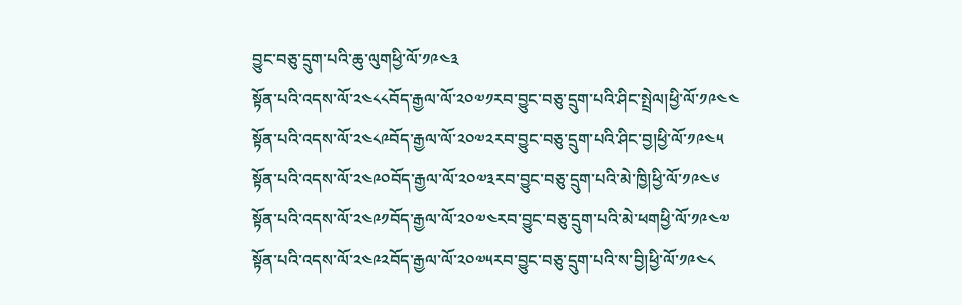བྱུང་བཅུ་དྲུག་པའི་ཆུ་ལུགཕྱི་ལོ་༡༩༤༣
སྟོན་པའི་འདས་ལོ་༢༤༨༨བོད་རྒྱལ་ལོ་༢༠༧༡རབ་བྱུང་བཅུ་དྲུག་པའི་ཤིང་སྤྲེལ།ཕྱི་ལོ་༡༩༤༤
སྟོན་པའི་འདས་ལོ་༢༤༨༩བོད་རྒྱལ་ལོ་༢༠༧༢རབ་བྱུང་བཅུ་དྲུག་པའི་ཤིང་བྱ།ཕྱི་ལོ་༡༩༤༥
སྟོན་པའི་འདས་ལོ་༢༤༩༠བོད་རྒྱལ་ལོ་༢༠༧༣རབ་བྱུང་བཅུ་དྲུག་པའི་མེ་ཁྱི།ཕྱི་ལོ་༡༩༤༦
སྟོན་པའི་འདས་ལོ་༢༤༩༡བོད་རྒྱལ་ལོ་༢༠༧༤རབ་བྱུང་བཅུ་དྲུག་པའི་མེ་ཕགཕྱི་ལོ་༡༩༤༧
སྟོན་པའི་འདས་ལོ་༢༤༩༢བོད་རྒྱལ་ལོ་༢༠༧༥རབ་བྱུང་བཅུ་དྲུག་པའི་ས་བྱི།ཕྱི་ལོ་༡༩༤༨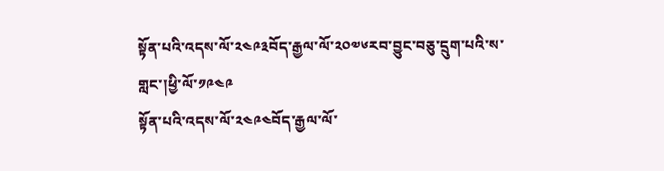སྟོན་པའི་འདས་ལོ་༢༤༩༣བོད་རྒྱལ་ལོ་༢༠༧༦རབ་བྱུང་བཅུ་དྲུག་པའི་ས་གླང་།ཕྱི་ལོ་༡༩༤༩
སྟོན་པའི་འདས་ལོ་༢༤༩༤བོད་རྒྱལ་ལོ་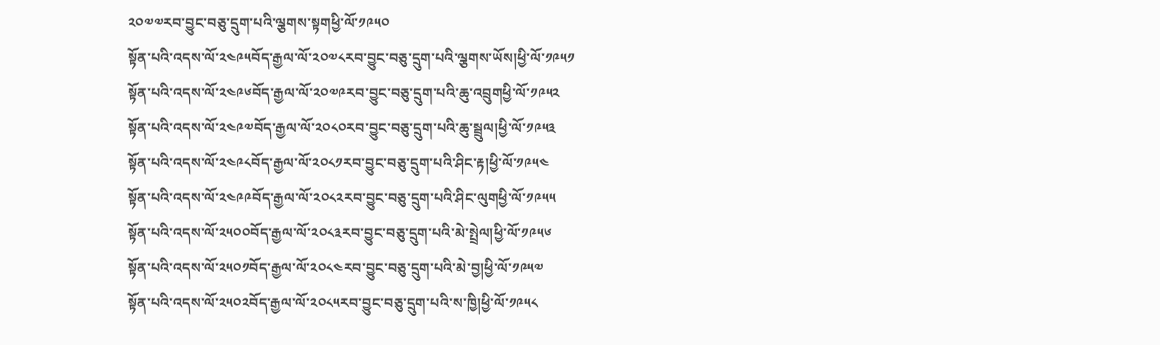༢༠༧༧རབ་བྱུང་བཅུ་དྲུག་པའི་ལྕགས་སྟགཕྱི་ལོ་༡༩༥༠
སྟོན་པའི་འདས་ལོ་༢༤༩༥བོད་རྒྱལ་ལོ་༢༠༧༨རབ་བྱུང་བཅུ་དྲུག་པའི་ལྕགས་ཡོས།ཕྱི་ལོ་༡༩༥༡
སྟོན་པའི་འདས་ལོ་༢༤༩༦བོད་རྒྱལ་ལོ་༢༠༧༩རབ་བྱུང་བཅུ་དྲུག་པའི་ཆུ་འབྲུགཕྱི་ལོ་༡༩༥༢
སྟོན་པའི་འདས་ལོ་༢༤༩༧བོད་རྒྱལ་ལོ་༢༠༨༠རབ་བྱུང་བཅུ་དྲུག་པའི་ཆུ་སྦྲུལ།ཕྱི་ལོ་༡༩༥༣
སྟོན་པའི་འདས་ལོ་༢༤༩༨བོད་རྒྱལ་ལོ་༢༠༨༡རབ་བྱུང་བཅུ་དྲུག་པའི་ཤིང་རྟ།ཕྱི་ལོ་༡༩༥༤
སྟོན་པའི་འདས་ལོ་༢༤༩༩བོད་རྒྱལ་ལོ་༢༠༨༢རབ་བྱུང་བཅུ་དྲུག་པའི་ཤིང་ལུགཕྱི་ལོ་༡༩༥༥
སྟོན་པའི་འདས་ལོ་༢༥༠༠བོད་རྒྱལ་ལོ་༢༠༨༣རབ་བྱུང་བཅུ་དྲུག་པའི་མེ་སྤྲེལ།ཕྱི་ལོ་༡༩༥༦
སྟོན་པའི་འདས་ལོ་༢༥༠༡བོད་རྒྱལ་ལོ་༢༠༨༤རབ་བྱུང་བཅུ་དྲུག་པའི་མེ་བྱ།ཕྱི་ལོ་༡༩༥༧
སྟོན་པའི་འདས་ལོ་༢༥༠༢བོད་རྒྱལ་ལོ་༢༠༨༥རབ་བྱུང་བཅུ་དྲུག་པའི་ས་ཁྱི།ཕྱི་ལོ་༡༩༥༨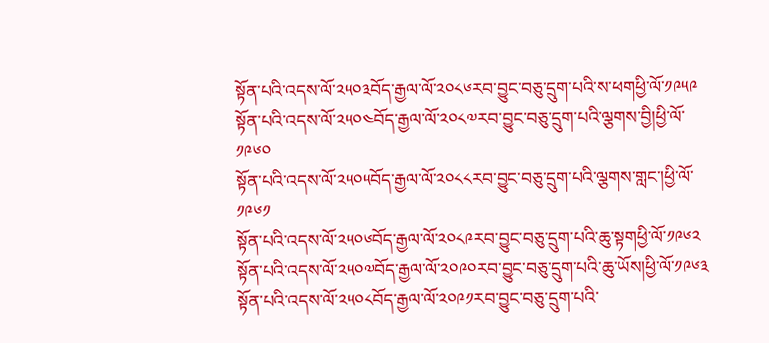སྟོན་པའི་འདས་ལོ་༢༥༠༣བོད་རྒྱལ་ལོ་༢༠༨༦རབ་བྱུང་བཅུ་དྲུག་པའི་ས་ཕགཕྱི་ལོ་༡༩༥༩
སྟོན་པའི་འདས་ལོ་༢༥༠༤བོད་རྒྱལ་ལོ་༢༠༨༧རབ་བྱུང་བཅུ་དྲུག་པའི་ལྕགས་བྱི།ཕྱི་ལོ་༡༩༦༠
སྟོན་པའི་འདས་ལོ་༢༥༠༥བོད་རྒྱལ་ལོ་༢༠༨༨རབ་བྱུང་བཅུ་དྲུག་པའི་ལྕགས་གླང་།ཕྱི་ལོ་༡༩༦༡
སྟོན་པའི་འདས་ལོ་༢༥༠༦བོད་རྒྱལ་ལོ་༢༠༨༩རབ་བྱུང་བཅུ་དྲུག་པའི་ཆུ་སྟགཕྱི་ལོ་༡༩༦༢
སྟོན་པའི་འདས་ལོ་༢༥༠༧བོད་རྒྱལ་ལོ་༢༠༩༠རབ་བྱུང་བཅུ་དྲུག་པའི་ཆུ་ཡོས།ཕྱི་ལོ་༡༩༦༣
སྟོན་པའི་འདས་ལོ་༢༥༠༨བོད་རྒྱལ་ལོ་༢༠༩༡རབ་བྱུང་བཅུ་དྲུག་པའི་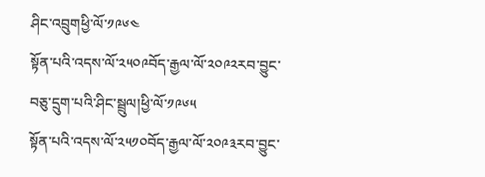ཤིང་འབྲུགཕྱི་ལོ་༡༩༦༤
སྟོན་པའི་འདས་ལོ་༢༥༠༩བོད་རྒྱལ་ལོ་༢༠༩༢རབ་བྱུང་བཅུ་དྲུག་པའི་ཤིང་སྦྲུལ།ཕྱི་ལོ་༡༩༦༥
སྟོན་པའི་འདས་ལོ་༢༥༡༠བོད་རྒྱལ་ལོ་༢༠༩༣རབ་བྱུང་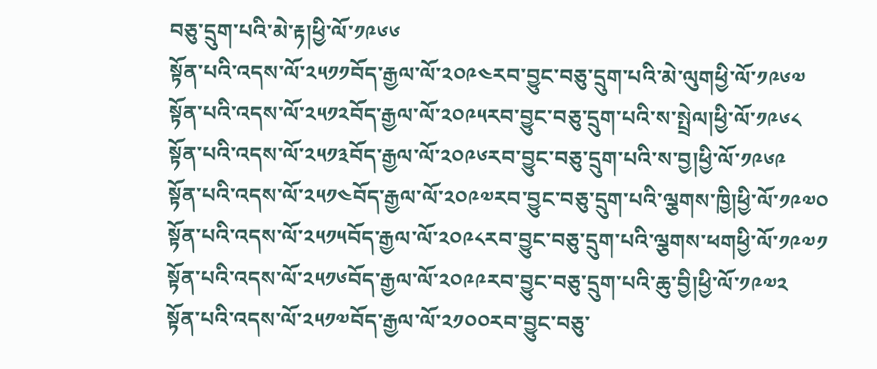བཅུ་དྲུག་པའི་མེ་རྟ།ཕྱི་ལོ་༡༩༦༦
སྟོན་པའི་འདས་ལོ་༢༥༡༡བོད་རྒྱལ་ལོ་༢༠༩༤རབ་བྱུང་བཅུ་དྲུག་པའི་མེ་ལུགཕྱི་ལོ་༡༩༦༧
སྟོན་པའི་འདས་ལོ་༢༥༡༢བོད་རྒྱལ་ལོ་༢༠༩༥རབ་བྱུང་བཅུ་དྲུག་པའི་ས་སྤྲེལ།ཕྱི་ལོ་༡༩༦༨
སྟོན་པའི་འདས་ལོ་༢༥༡༣བོད་རྒྱལ་ལོ་༢༠༩༦རབ་བྱུང་བཅུ་དྲུག་པའི་ས་བྱ།ཕྱི་ལོ་༡༩༦༩
སྟོན་པའི་འདས་ལོ་༢༥༡༤བོད་རྒྱལ་ལོ་༢༠༩༧རབ་བྱུང་བཅུ་དྲུག་པའི་ལྕགས་ཁྱི།ཕྱི་ལོ་༡༩༧༠
སྟོན་པའི་འདས་ལོ་༢༥༡༥བོད་རྒྱལ་ལོ་༢༠༩༨རབ་བྱུང་བཅུ་དྲུག་པའི་ལྕགས་ཕགཕྱི་ལོ་༡༩༧༡
སྟོན་པའི་འདས་ལོ་༢༥༡༦བོད་རྒྱལ་ལོ་༢༠༩༩རབ་བྱུང་བཅུ་དྲུག་པའི་ཆུ་བྱི།ཕྱི་ལོ་༡༩༧༢
སྟོན་པའི་འདས་ལོ་༢༥༡༧བོད་རྒྱལ་ལོ་༢༡༠༠རབ་བྱུང་བཅུ་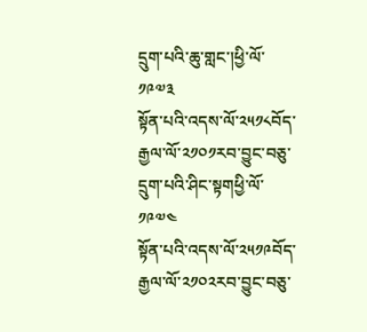དྲུག་པའི་ཆུ་གླང་།ཕྱི་ལོ་༡༩༧༣
སྟོན་པའི་འདས་ལོ་༢༥༡༨བོད་རྒྱལ་ལོ་༢༡༠༡རབ་བྱུང་བཅུ་དྲུག་པའི་ཤིང་སྟགཕྱི་ལོ་༡༩༧༤
སྟོན་པའི་འདས་ལོ་༢༥༡༩བོད་རྒྱལ་ལོ་༢༡༠༢རབ་བྱུང་བཅུ་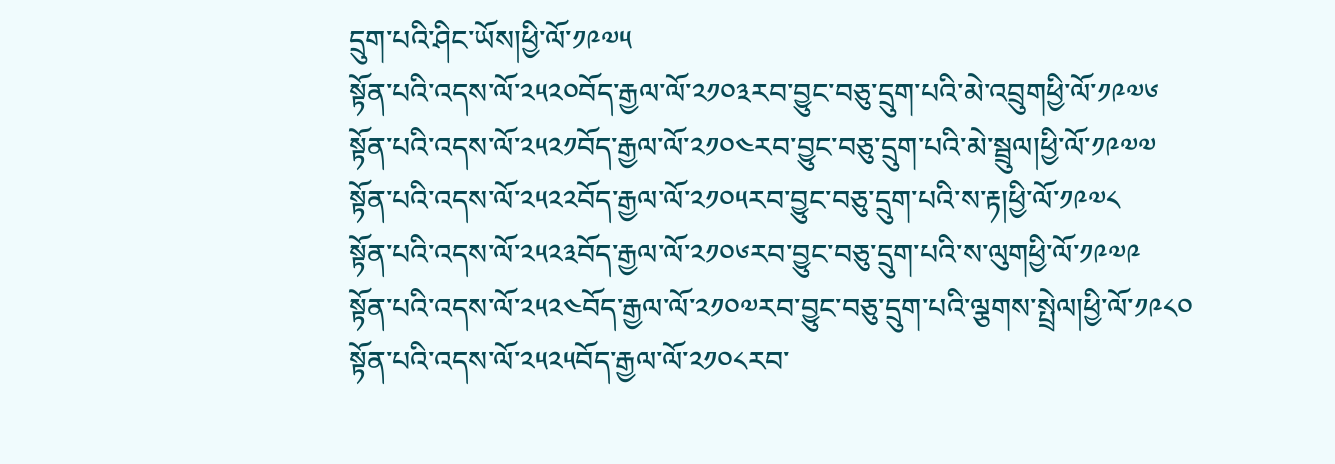དྲུག་པའི་ཤིང་ཡོས།ཕྱི་ལོ་༡༩༧༥
སྟོན་པའི་འདས་ལོ་༢༥༢༠བོད་རྒྱལ་ལོ་༢༡༠༣རབ་བྱུང་བཅུ་དྲུག་པའི་མེ་འབྲུགཕྱི་ལོ་༡༩༧༦
སྟོན་པའི་འདས་ལོ་༢༥༢༡བོད་རྒྱལ་ལོ་༢༡༠༤རབ་བྱུང་བཅུ་དྲུག་པའི་མེ་སྦྲུལ།ཕྱི་ལོ་༡༩༧༧
སྟོན་པའི་འདས་ལོ་༢༥༢༢བོད་རྒྱལ་ལོ་༢༡༠༥རབ་བྱུང་བཅུ་དྲུག་པའི་ས་རྟ།ཕྱི་ལོ་༡༩༧༨
སྟོན་པའི་འདས་ལོ་༢༥༢༣བོད་རྒྱལ་ལོ་༢༡༠༦རབ་བྱུང་བཅུ་དྲུག་པའི་ས་ལུགཕྱི་ལོ་༡༩༧༩
སྟོན་པའི་འདས་ལོ་༢༥༢༤བོད་རྒྱལ་ལོ་༢༡༠༧རབ་བྱུང་བཅུ་དྲུག་པའི་ལྕགས་སྤྲེལ།ཕྱི་ལོ་༡༩༨༠
སྟོན་པའི་འདས་ལོ་༢༥༢༥བོད་རྒྱལ་ལོ་༢༡༠༨རབ་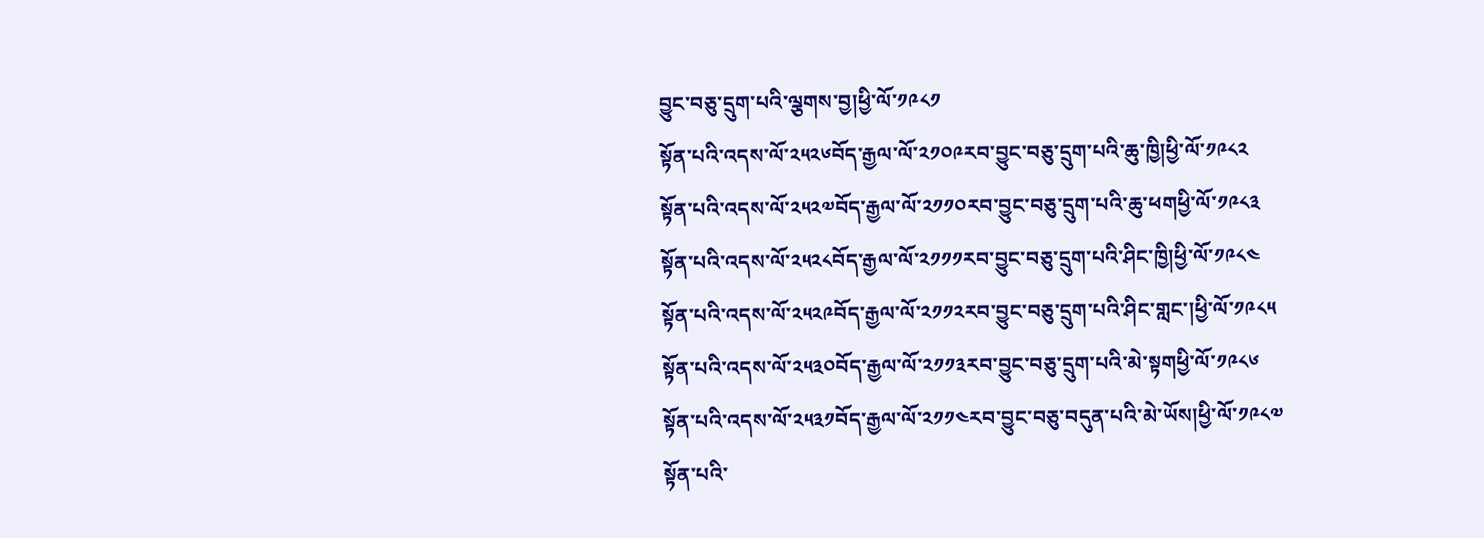བྱུང་བཅུ་དྲུག་པའི་ལྕགས་བྱ།ཕྱི་ལོ་༡༩༨༡
སྟོན་པའི་འདས་ལོ་༢༥༢༦བོད་རྒྱལ་ལོ་༢༡༠༩རབ་བྱུང་བཅུ་དྲུག་པའི་ཆུ་ཁྱི།ཕྱི་ལོ་༡༩༨༢
སྟོན་པའི་འདས་ལོ་༢༥༢༧བོད་རྒྱལ་ལོ་༢༡༡༠རབ་བྱུང་བཅུ་དྲུག་པའི་ཆུ་ཕགཕྱི་ལོ་༡༩༨༣
སྟོན་པའི་འདས་ལོ་༢༥༢༨བོད་རྒྱལ་ལོ་༢༡༡༡རབ་བྱུང་བཅུ་དྲུག་པའི་ཤིང་ཁྱི།ཕྱི་ལོ་༡༩༨༤
སྟོན་པའི་འདས་ལོ་༢༥༢༩བོད་རྒྱལ་ལོ་༢༡༡༢རབ་བྱུང་བཅུ་དྲུག་པའི་ཤིང་གླང་།ཕྱི་ལོ་༡༩༨༥
སྟོན་པའི་འདས་ལོ་༢༥༣༠བོད་རྒྱལ་ལོ་༢༡༡༣རབ་བྱུང་བཅུ་དྲུག་པའི་མེ་སྟགཕྱི་ལོ་༡༩༨༦
སྟོན་པའི་འདས་ལོ་༢༥༣༡བོད་རྒྱལ་ལོ་༢༡༡༤རབ་བྱུང་བཅུ་བདུན་པའི་མེ་ཡོས།ཕྱི་ལོ་༡༩༨༧
སྟོན་པའི་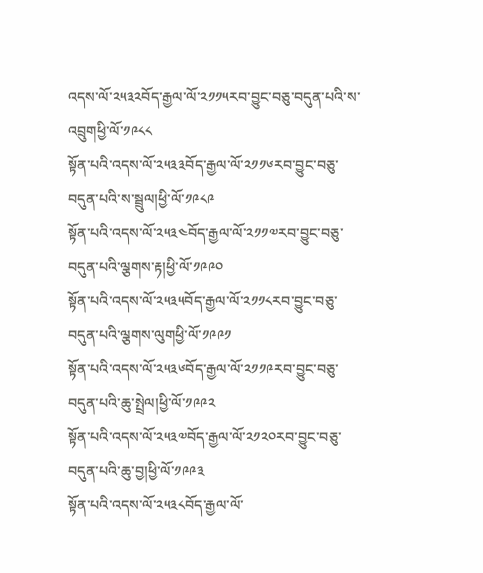འདས་ལོ་༢༥༣༢བོད་རྒྱལ་ལོ་༢༡༡༥རབ་བྱུང་བཅུ་བདུན་པའི་ས་འབྲུགཕྱི་ལོ་༡༩༨༨
སྟོན་པའི་འདས་ལོ་༢༥༣༣བོད་རྒྱལ་ལོ་༢༡༡༦རབ་བྱུང་བཅུ་བདུན་པའི་ས་སྦྲུལ།ཕྱི་ལོ་༡༩༨༩
སྟོན་པའི་འདས་ལོ་༢༥༣༤བོད་རྒྱལ་ལོ་༢༡༡༧རབ་བྱུང་བཅུ་བདུན་པའི་ལྕགས་རྟ།ཕྱི་ལོ་༡༩༩༠
སྟོན་པའི་འདས་ལོ་༢༥༣༥བོད་རྒྱལ་ལོ་༢༡༡༨རབ་བྱུང་བཅུ་བདུན་པའི་ལྕགས་ལུགཕྱི་ལོ་༡༩༩༡
སྟོན་པའི་འདས་ལོ་༢༥༣༦བོད་རྒྱལ་ལོ་༢༡༡༩རབ་བྱུང་བཅུ་བདུན་པའི་ཆུ་སྤྲེལ།ཕྱི་ལོ་༡༩༩༢
སྟོན་པའི་འདས་ལོ་༢༥༣༧བོད་རྒྱལ་ལོ་༢༡༢༠རབ་བྱུང་བཅུ་བདུན་པའི་ཆུ་བྱ།ཕྱི་ལོ་༡༩༩༣
སྟོན་པའི་འདས་ལོ་༢༥༣༨བོད་རྒྱལ་ལོ་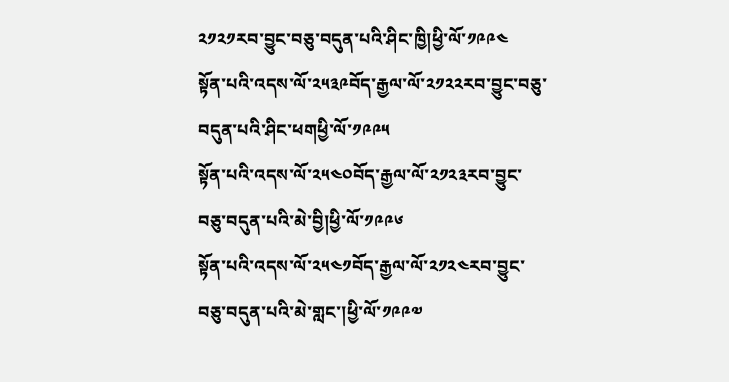༢༡༢༡རབ་བྱུང་བཅུ་བདུན་པའི་ཤིང་ཁྱི།ཕྱི་ལོ་༡༩༩༤
སྟོན་པའི་འདས་ལོ་༢༥༣༩བོད་རྒྱལ་ལོ་༢༡༢༢རབ་བྱུང་བཅུ་བདུན་པའི་ཤིང་ཕགཕྱི་ལོ་༡༩༩༥
སྟོན་པའི་འདས་ལོ་༢༥༤༠བོད་རྒྱལ་ལོ་༢༡༢༣རབ་བྱུང་བཅུ་བདུན་པའི་མེ་བྱི།ཕྱི་ལོ་༡༩༩༦
སྟོན་པའི་འདས་ལོ་༢༥༤༡བོད་རྒྱལ་ལོ་༢༡༢༤རབ་བྱུང་བཅུ་བདུན་པའི་མེ་གླང་།ཕྱི་ལོ་༡༩༩༧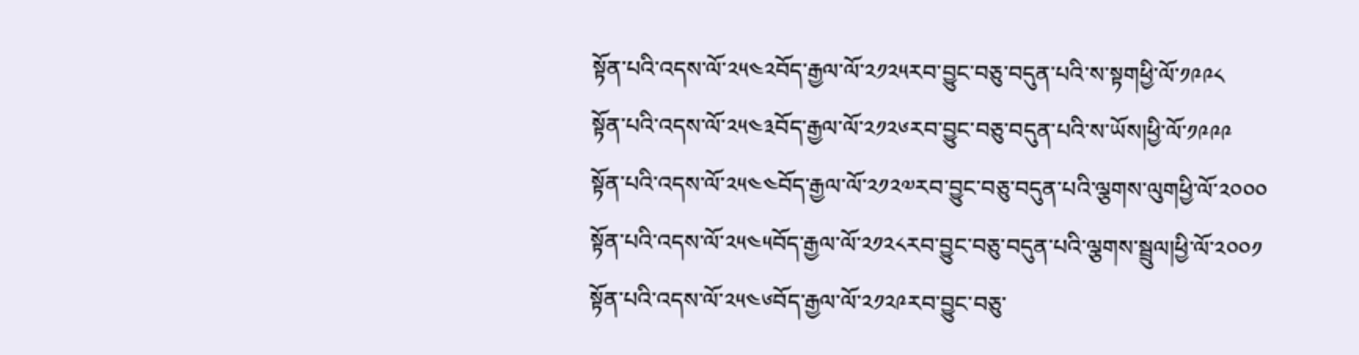སྟོན་པའི་འདས་ལོ་༢༥༤༢བོད་རྒྱལ་ལོ་༢༡༢༥རབ་བྱུང་བཅུ་བདུན་པའི་ས་སྟགཕྱི་ལོ་༡༩༩༨
སྟོན་པའི་འདས་ལོ་༢༥༤༣བོད་རྒྱལ་ལོ་༢༡༢༦རབ་བྱུང་བཅུ་བདུན་པའི་ས་ཡོས།ཕྱི་ལོ་༡༩༩༩
སྟོན་པའི་འདས་ལོ་༢༥༤༤བོད་རྒྱལ་ལོ་༢༡༢༧རབ་བྱུང་བཅུ་བདུན་པའི་ལྕགས་ལུགཕྱི་ལོ་༢༠༠༠
སྟོན་པའི་འདས་ལོ་༢༥༤༥བོད་རྒྱལ་ལོ་༢༡༢༨རབ་བྱུང་བཅུ་བདུན་པའི་ལྕགས་སྦྲུལ།ཕྱི་ལོ་༢༠༠༡
སྟོན་པའི་འདས་ལོ་༢༥༤༦བོད་རྒྱལ་ལོ་༢༡༢༩རབ་བྱུང་བཅུ་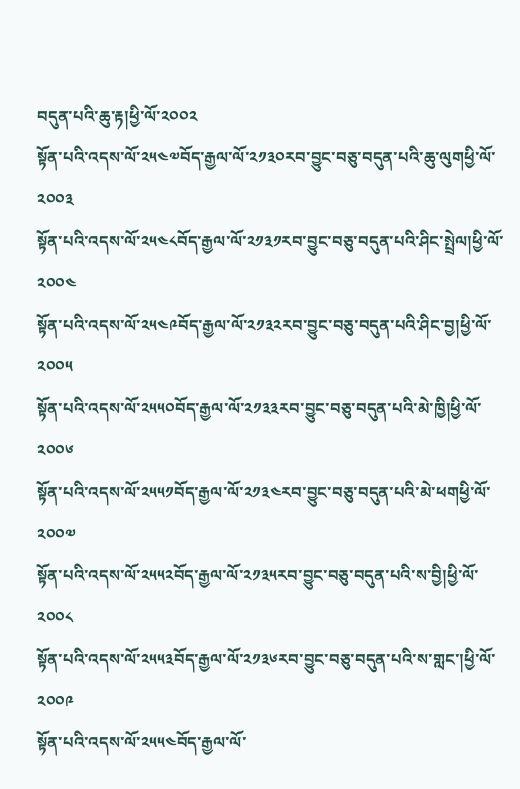བདུན་པའི་ཆུ་རྟ།ཕྱི་ལོ་༢༠༠༢
སྟོན་པའི་འདས་ལོ་༢༥༤༧བོད་རྒྱལ་ལོ་༢༡༣༠རབ་བྱུང་བཅུ་བདུན་པའི་ཆུ་ལུགཕྱི་ལོ་༢༠༠༣
སྟོན་པའི་འདས་ལོ་༢༥༤༨བོད་རྒྱལ་ལོ་༢༡༣༡རབ་བྱུང་བཅུ་བདུན་པའི་ཤིང་སྤྲེལ།ཕྱི་ལོ་༢༠༠༤
སྟོན་པའི་འདས་ལོ་༢༥༤༩བོད་རྒྱལ་ལོ་༢༡༣༢རབ་བྱུང་བཅུ་བདུན་པའི་ཤིང་བྱ།ཕྱི་ལོ་༢༠༠༥
སྟོན་པའི་འདས་ལོ་༢༥༥༠བོད་རྒྱལ་ལོ་༢༡༣༣རབ་བྱུང་བཅུ་བདུན་པའི་མེ་ཁྱི།ཕྱི་ལོ་༢༠༠༦
སྟོན་པའི་འདས་ལོ་༢༥༥༡བོད་རྒྱལ་ལོ་༢༡༣༤རབ་བྱུང་བཅུ་བདུན་པའི་མེ་ཕགཕྱི་ལོ་༢༠༠༧
སྟོན་པའི་འདས་ལོ་༢༥༥༢བོད་རྒྱལ་ལོ་༢༡༣༥རབ་བྱུང་བཅུ་བདུན་པའི་ས་བྱི།ཕྱི་ལོ་༢༠༠༨
སྟོན་པའི་འདས་ལོ་༢༥༥༣བོད་རྒྱལ་ལོ་༢༡༣༦རབ་བྱུང་བཅུ་བདུན་པའི་ས་གླང་།ཕྱི་ལོ་༢༠༠༩
སྟོན་པའི་འདས་ལོ་༢༥༥༤བོད་རྒྱལ་ལོ་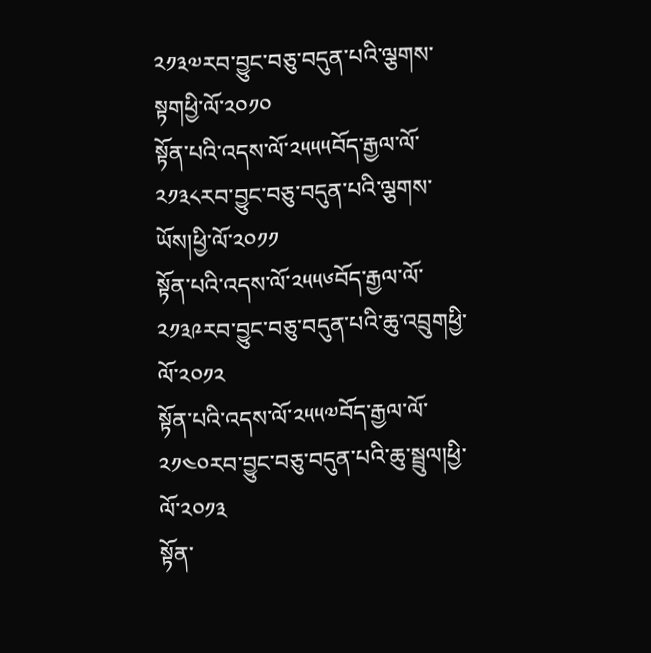༢༡༣༧རབ་བྱུང་བཅུ་བདུན་པའི་ལྕགས་སྟགཕྱི་ལོ་༢༠༡༠
སྟོན་པའི་འདས་ལོ་༢༥༥༥བོད་རྒྱལ་ལོ་༢༡༣༨རབ་བྱུང་བཅུ་བདུན་པའི་ལྕགས་ཡོས།ཕྱི་ལོ་༢༠༡༡
སྟོན་པའི་འདས་ལོ་༢༥༥༦བོད་རྒྱལ་ལོ་༢༡༣༩རབ་བྱུང་བཅུ་བདུན་པའི་ཆུ་འབྲུགཕྱི་ལོ་༢༠༡༢
སྟོན་པའི་འདས་ལོ་༢༥༥༧བོད་རྒྱལ་ལོ་༢༡༤༠རབ་བྱུང་བཅུ་བདུན་པའི་ཆུ་སྦྲུལ།ཕྱི་ལོ་༢༠༡༣
སྟོན་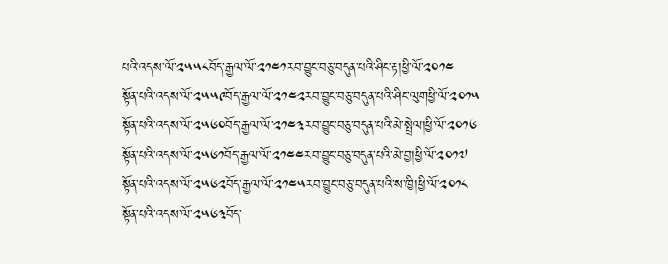པའི་འདས་ལོ་༢༥༥༨བོད་རྒྱལ་ལོ་༢༡༤༡རབ་བྱུང་བཅུ་བདུན་པའི་ཤིང་རྟ།ཕྱི་ལོ་༢༠༡༤
སྟོན་པའི་འདས་ལོ་༢༥༥༩བོད་རྒྱལ་ལོ་༢༡༤༢རབ་བྱུང་བཅུ་བདུན་པའི་ཤིང་ལུགཕྱི་ལོ་༢༠༡༥
སྟོན་པའི་འདས་ལོ་༢༥༦༠བོད་རྒྱལ་ལོ་༢༡༤༣རབ་བྱུང་བཅུ་བདུན་པའི་མེ་སྤྲེལ།ཕྱི་ལོ་༢༠༡༦
སྟོན་པའི་འདས་ལོ་༢༥༦༡བོད་རྒྱལ་ལོ་༢༡༤༤རབ་བྱུང་བཅུ་བདུན་པའི་མེ་བྱ།ཕྱི་ལོ་༢༠༡༧
སྟོན་པའི་འདས་ལོ་༢༥༦༢བོད་རྒྱལ་ལོ་༢༡༤༥རབ་བྱུང་བཅུ་བདུན་པའི་ས་ཁྱི།ཕྱི་ལོ་༢༠༡༨
སྟོན་པའི་འདས་ལོ་༢༥༦༣བོད་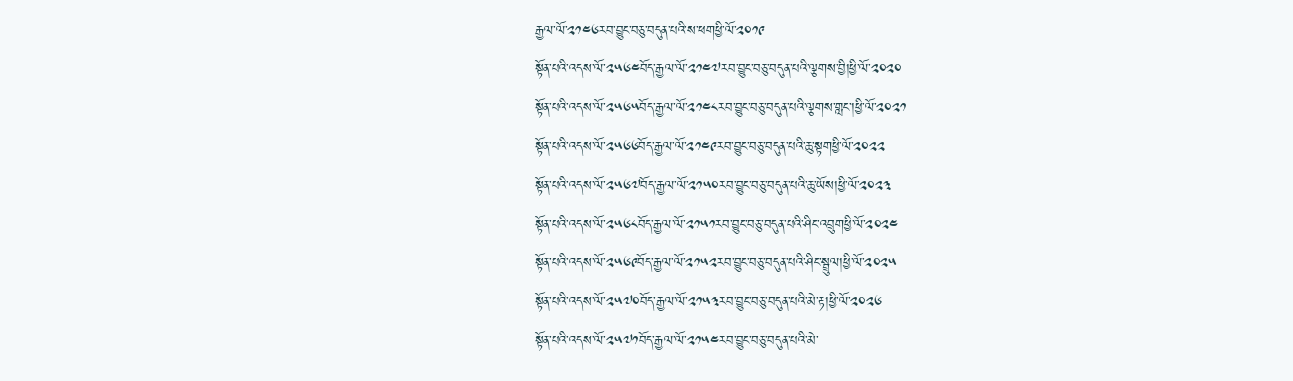རྒྱལ་ལོ་༢༡༤༦རབ་བྱུང་བཅུ་བདུན་པའི་ས་ཕགཕྱི་ལོ་༢༠༡༩
སྟོན་པའི་འདས་ལོ་༢༥༦༤བོད་རྒྱལ་ལོ་༢༡༤༧རབ་བྱུང་བཅུ་བདུན་པའི་ལྕགས་བྱི།ཕྱི་ལོ་༢༠༢༠
སྟོན་པའི་འདས་ལོ་༢༥༦༥བོད་རྒྱལ་ལོ་༢༡༤༨རབ་བྱུང་བཅུ་བདུན་པའི་ལྕགས་གླང་།ཕྱི་ལོ་༢༠༢༡
སྟོན་པའི་འདས་ལོ་༢༥༦༦བོད་རྒྱལ་ལོ་༢༡༤༩རབ་བྱུང་བཅུ་བདུན་པའི་ཆུ་སྟགཕྱི་ལོ་༢༠༢༢
སྟོན་པའི་འདས་ལོ་༢༥༦༧བོད་རྒྱལ་ལོ་༢༡༥༠རབ་བྱུང་བཅུ་བདུན་པའི་ཆུ་ཡོས།ཕྱི་ལོ་༢༠༢༣
སྟོན་པའི་འདས་ལོ་༢༥༦༨བོད་རྒྱལ་ལོ་༢༡༥༡རབ་བྱུང་བཅུ་བདུན་པའི་ཤིང་འབྲུགཕྱི་ལོ་༢༠༢༤
སྟོན་པའི་འདས་ལོ་༢༥༦༩བོད་རྒྱལ་ལོ་༢༡༥༢རབ་བྱུང་བཅུ་བདུན་པའི་ཤིང་སྦྲུལ།ཕྱི་ལོ་༢༠༢༥
སྟོན་པའི་འདས་ལོ་༢༥༧༠བོད་རྒྱལ་ལོ་༢༡༥༣རབ་བྱུང་བཅུ་བདུན་པའི་མེ་རྟ།ཕྱི་ལོ་༢༠༢༦
སྟོན་པའི་འདས་ལོ་༢༥༧༡བོད་རྒྱལ་ལོ་༢༡༥༤རབ་བྱུང་བཅུ་བདུན་པའི་མེ་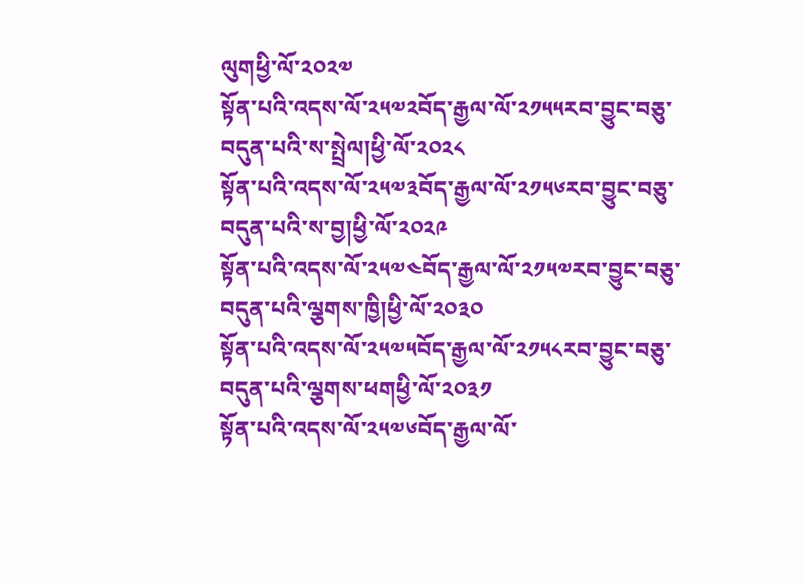ལུགཕྱི་ལོ་༢༠༢༧
སྟོན་པའི་འདས་ལོ་༢༥༧༢བོད་རྒྱལ་ལོ་༢༡༥༥རབ་བྱུང་བཅུ་བདུན་པའི་ས་སྤྲེལ།ཕྱི་ལོ་༢༠༢༨
སྟོན་པའི་འདས་ལོ་༢༥༧༣བོད་རྒྱལ་ལོ་༢༡༥༦རབ་བྱུང་བཅུ་བདུན་པའི་ས་བྱ།ཕྱི་ལོ་༢༠༢༩
སྟོན་པའི་འདས་ལོ་༢༥༧༤བོད་རྒྱལ་ལོ་༢༡༥༧རབ་བྱུང་བཅུ་བདུན་པའི་ལྕགས་ཁྱི།ཕྱི་ལོ་༢༠༣༠
སྟོན་པའི་འདས་ལོ་༢༥༧༥བོད་རྒྱལ་ལོ་༢༡༥༨རབ་བྱུང་བཅུ་བདུན་པའི་ལྕགས་ཕགཕྱི་ལོ་༢༠༣༡
སྟོན་པའི་འདས་ལོ་༢༥༧༦བོད་རྒྱལ་ལོ་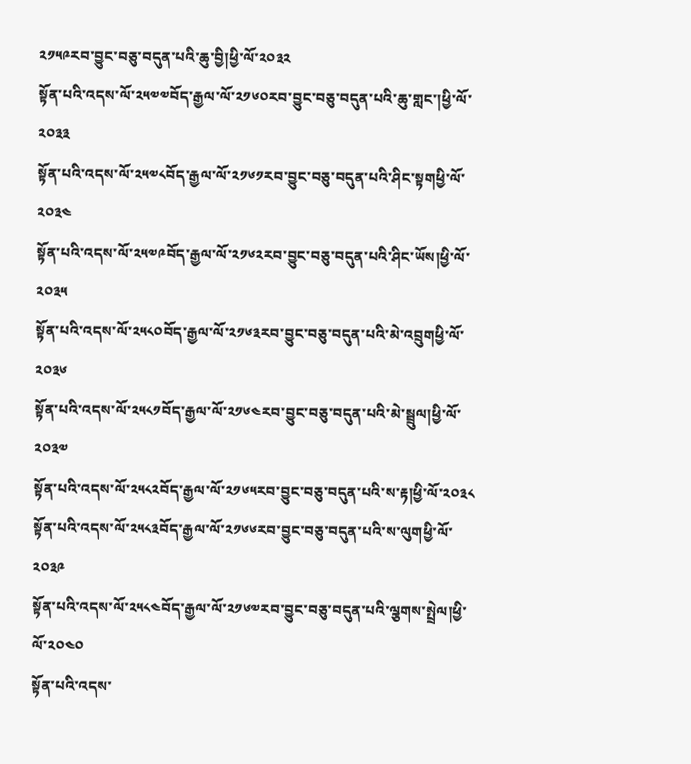༢༡༥༩རབ་བྱུང་བཅུ་བདུན་པའི་ཆུ་བྱི།ཕྱི་ལོ་༢༠༣༢
སྟོན་པའི་འདས་ལོ་༢༥༧༧བོད་རྒྱལ་ལོ་༢༡༦༠རབ་བྱུང་བཅུ་བདུན་པའི་ཆུ་གླང་།ཕྱི་ལོ་༢༠༣༣
སྟོན་པའི་འདས་ལོ་༢༥༧༨བོད་རྒྱལ་ལོ་༢༡༦༡རབ་བྱུང་བཅུ་བདུན་པའི་ཤིང་སྟགཕྱི་ལོ་༢༠༣༤
སྟོན་པའི་འདས་ལོ་༢༥༧༩བོད་རྒྱལ་ལོ་༢༡༦༢རབ་བྱུང་བཅུ་བདུན་པའི་ཤིང་ཡོས།ཕྱི་ལོ་༢༠༣༥
སྟོན་པའི་འདས་ལོ་༢༥༨༠བོད་རྒྱལ་ལོ་༢༡༦༣རབ་བྱུང་བཅུ་བདུན་པའི་མེ་འབྲུགཕྱི་ལོ་༢༠༣༦
སྟོན་པའི་འདས་ལོ་༢༥༨༡བོད་རྒྱལ་ལོ་༢༡༦༤རབ་བྱུང་བཅུ་བདུན་པའི་མེ་སྦྲུལ།ཕྱི་ལོ་༢༠༣༧
སྟོན་པའི་འདས་ལོ་༢༥༨༢བོད་རྒྱལ་ལོ་༢༡༦༥རབ་བྱུང་བཅུ་བདུན་པའི་ས་རྟ།ཕྱི་ལོ་༢༠༣༨
སྟོན་པའི་འདས་ལོ་༢༥༨༣བོད་རྒྱལ་ལོ་༢༡༦༦རབ་བྱུང་བཅུ་བདུན་པའི་ས་ལུགཕྱི་ལོ་༢༠༣༩
སྟོན་པའི་འདས་ལོ་༢༥༨༤བོད་རྒྱལ་ལོ་༢༡༦༧རབ་བྱུང་བཅུ་བདུན་པའི་ལྕགས་སྤྲེལ།ཕྱི་ལོ་༢༠༤༠
སྟོན་པའི་འདས་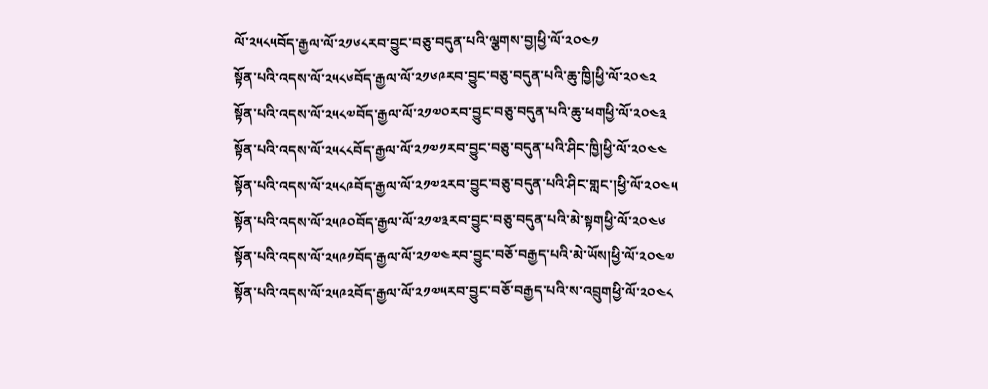ལོ་༢༥༨༥བོད་རྒྱལ་ལོ་༢༡༦༨རབ་བྱུང་བཅུ་བདུན་པའི་ལྕགས་བྱ།ཕྱི་ལོ་༢༠༤༡
སྟོན་པའི་འདས་ལོ་༢༥༨༦བོད་རྒྱལ་ལོ་༢༡༦༩རབ་བྱུང་བཅུ་བདུན་པའི་ཆུ་ཁྱི།ཕྱི་ལོ་༢༠༤༢
སྟོན་པའི་འདས་ལོ་༢༥༨༧བོད་རྒྱལ་ལོ་༢༡༧༠རབ་བྱུང་བཅུ་བདུན་པའི་ཆུ་ཕགཕྱི་ལོ་༢༠༤༣
སྟོན་པའི་འདས་ལོ་༢༥༨༨བོད་རྒྱལ་ལོ་༢༡༧༡རབ་བྱུང་བཅུ་བདུན་པའི་ཤིང་ཁྱི།ཕྱི་ལོ་༢༠༤༤
སྟོན་པའི་འདས་ལོ་༢༥༨༩བོད་རྒྱལ་ལོ་༢༡༧༢རབ་བྱུང་བཅུ་བདུན་པའི་ཤིང་གླང་།ཕྱི་ལོ་༢༠༤༥
སྟོན་པའི་འདས་ལོ་༢༥༩༠བོད་རྒྱལ་ལོ་༢༡༧༣རབ་བྱུང་བཅུ་བདུན་པའི་མེ་སྟགཕྱི་ལོ་༢༠༤༦
སྟོན་པའི་འདས་ལོ་༢༥༩༡བོད་རྒྱལ་ལོ་༢༡༧༤རབ་བྱུང་བཅོ་བརྒྱད་པའི་མེ་ཡོས།ཕྱི་ལོ་༢༠༤༧
སྟོན་པའི་འདས་ལོ་༢༥༩༢བོད་རྒྱལ་ལོ་༢༡༧༥རབ་བྱུང་བཅོ་བརྒྱད་པའི་ས་འབྲུགཕྱི་ལོ་༢༠༤༨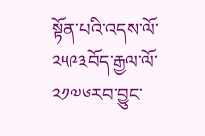སྟོན་པའི་འདས་ལོ་༢༥༩༣བོད་རྒྱལ་ལོ་༢༡༧༦རབ་བྱུང་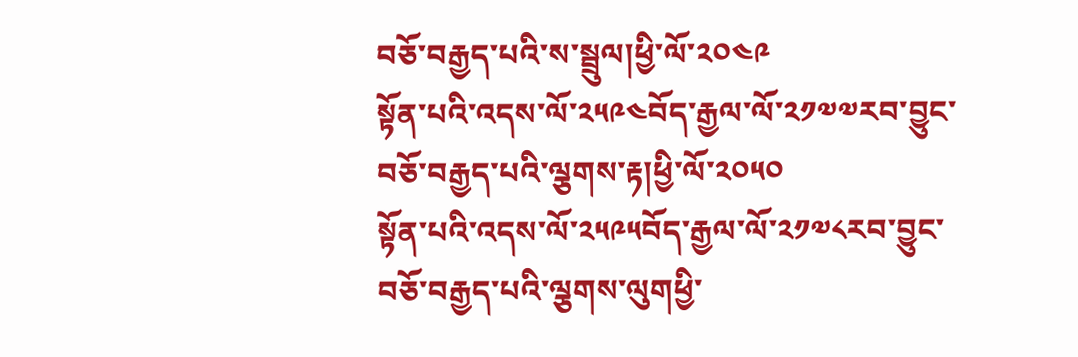བཅོ་བརྒྱད་པའི་ས་སྦྲུལ།ཕྱི་ལོ་༢༠༤༩
སྟོན་པའི་འདས་ལོ་༢༥༩༤བོད་རྒྱལ་ལོ་༢༡༧༧རབ་བྱུང་བཅོ་བརྒྱད་པའི་ལྕགས་རྟ།ཕྱི་ལོ་༢༠༥༠
སྟོན་པའི་འདས་ལོ་༢༥༩༥བོད་རྒྱལ་ལོ་༢༡༧༨རབ་བྱུང་བཅོ་བརྒྱད་པའི་ལྕགས་ལུགཕྱི་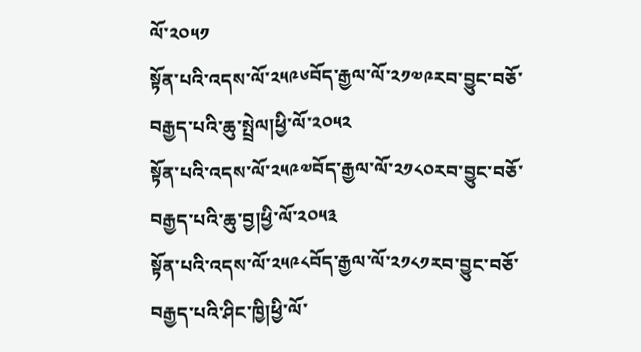ལོ་༢༠༥༡
སྟོན་པའི་འདས་ལོ་༢༥༩༦བོད་རྒྱལ་ལོ་༢༡༧༩རབ་བྱུང་བཅོ་བརྒྱད་པའི་ཆུ་སྤྲེལ།ཕྱི་ལོ་༢༠༥༢
སྟོན་པའི་འདས་ལོ་༢༥༩༧བོད་རྒྱལ་ལོ་༢༡༨༠རབ་བྱུང་བཅོ་བརྒྱད་པའི་ཆུ་བྱ།ཕྱི་ལོ་༢༠༥༣
སྟོན་པའི་འདས་ལོ་༢༥༩༨བོད་རྒྱལ་ལོ་༢༡༨༡རབ་བྱུང་བཅོ་བརྒྱད་པའི་ཤིང་ཁྱི།ཕྱི་ལོ་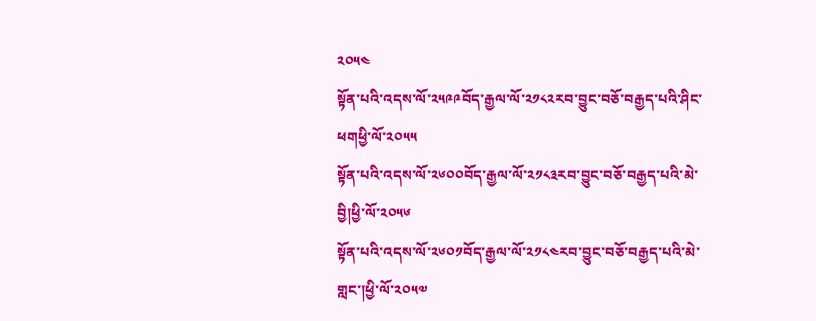༢༠༥༤
སྟོན་པའི་འདས་ལོ་༢༥༩༩བོད་རྒྱལ་ལོ་༢༡༨༢རབ་བྱུང་བཅོ་བརྒྱད་པའི་ཤིང་ཕགཕྱི་ལོ་༢༠༥༥
སྟོན་པའི་འདས་ལོ་༢༦༠༠བོད་རྒྱལ་ལོ་༢༡༨༣རབ་བྱུང་བཅོ་བརྒྱད་པའི་མེ་བྱི།ཕྱི་ལོ་༢༠༥༦
སྟོན་པའི་འདས་ལོ་༢༦༠༡བོད་རྒྱལ་ལོ་༢༡༨༤རབ་བྱུང་བཅོ་བརྒྱད་པའི་མེ་གླང་།ཕྱི་ལོ་༢༠༥༧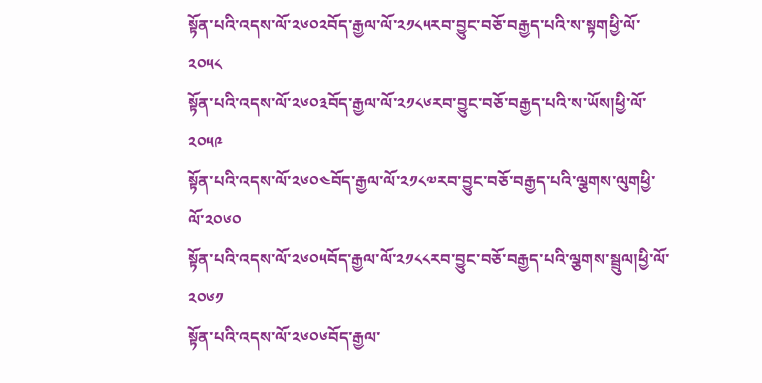སྟོན་པའི་འདས་ལོ་༢༦༠༢བོད་རྒྱལ་ལོ་༢༡༨༥རབ་བྱུང་བཅོ་བརྒྱད་པའི་ས་སྟགཕྱི་ལོ་༢༠༥༨
སྟོན་པའི་འདས་ལོ་༢༦༠༣བོད་རྒྱལ་ལོ་༢༡༨༦རབ་བྱུང་བཅོ་བརྒྱད་པའི་ས་ཡོས།ཕྱི་ལོ་༢༠༥༩
སྟོན་པའི་འདས་ལོ་༢༦༠༤བོད་རྒྱལ་ལོ་༢༡༨༧རབ་བྱུང་བཅོ་བརྒྱད་པའི་ལྕགས་ལུགཕྱི་ལོ་༢༠༦༠
སྟོན་པའི་འདས་ལོ་༢༦༠༥བོད་རྒྱལ་ལོ་༢༡༨༨རབ་བྱུང་བཅོ་བརྒྱད་པའི་ལྕགས་སྦྲུལ།ཕྱི་ལོ་༢༠༦༡
སྟོན་པའི་འདས་ལོ་༢༦༠༦བོད་རྒྱལ་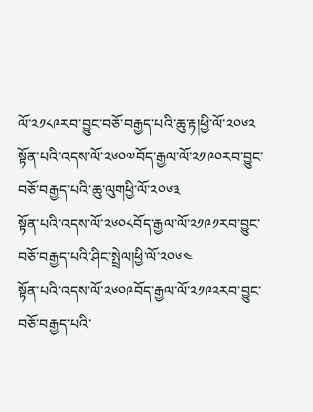ལོ་༢༡༨༩རབ་བྱུང་བཅོ་བརྒྱད་པའི་ཆུ་རྟ།ཕྱི་ལོ་༢༠༦༢
སྟོན་པའི་འདས་ལོ་༢༦༠༧བོད་རྒྱལ་ལོ་༢༡༩༠རབ་བྱུང་བཅོ་བརྒྱད་པའི་ཆུ་ལུགཕྱི་ལོ་༢༠༦༣
སྟོན་པའི་འདས་ལོ་༢༦༠༨བོད་རྒྱལ་ལོ་༢༡༩༡རབ་བྱུང་བཅོ་བརྒྱད་པའི་ཤིང་སྤྲེལ།ཕྱི་ལོ་༢༠༦༤
སྟོན་པའི་འདས་ལོ་༢༦༠༩བོད་རྒྱལ་ལོ་༢༡༩༢རབ་བྱུང་བཅོ་བརྒྱད་པའི་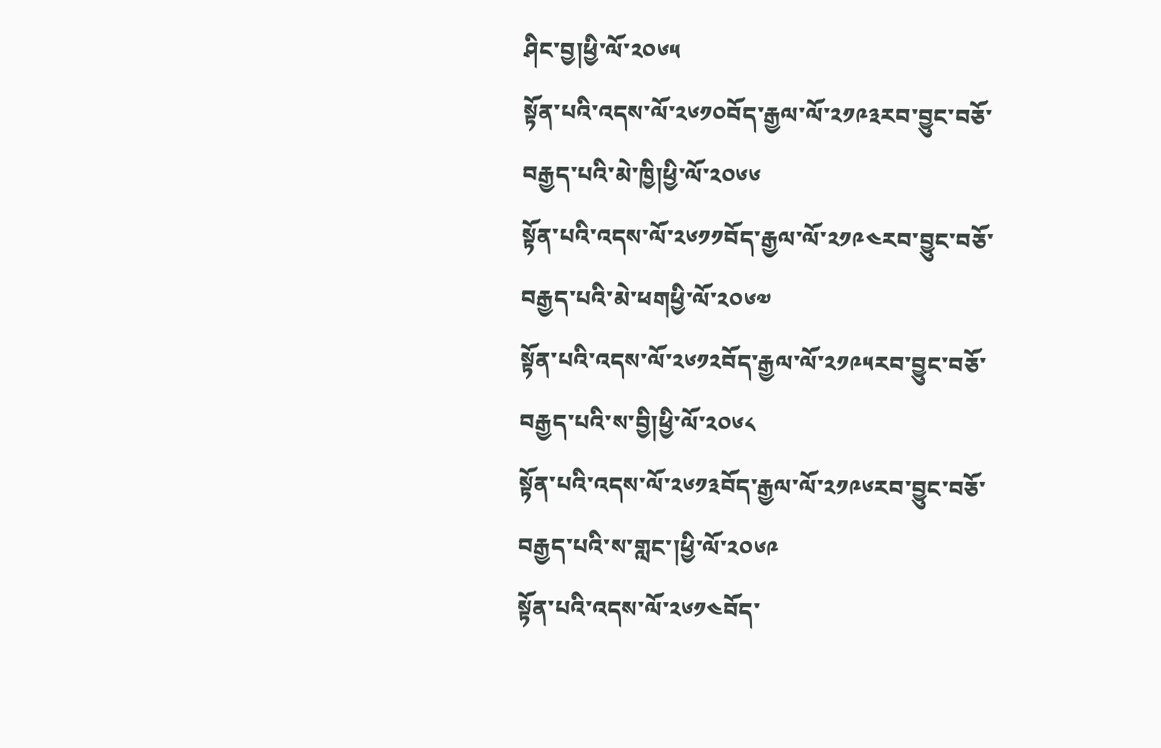ཤིང་བྱ།ཕྱི་ལོ་༢༠༦༥
སྟོན་པའི་འདས་ལོ་༢༦༡༠བོད་རྒྱལ་ལོ་༢༡༩༣རབ་བྱུང་བཅོ་བརྒྱད་པའི་མེ་ཁྱི།ཕྱི་ལོ་༢༠༦༦
སྟོན་པའི་འདས་ལོ་༢༦༡༡བོད་རྒྱལ་ལོ་༢༡༩༤རབ་བྱུང་བཅོ་བརྒྱད་པའི་མེ་ཕགཕྱི་ལོ་༢༠༦༧
སྟོན་པའི་འདས་ལོ་༢༦༡༢བོད་རྒྱལ་ལོ་༢༡༩༥རབ་བྱུང་བཅོ་བརྒྱད་པའི་ས་བྱི།ཕྱི་ལོ་༢༠༦༨
སྟོན་པའི་འདས་ལོ་༢༦༡༣བོད་རྒྱལ་ལོ་༢༡༩༦རབ་བྱུང་བཅོ་བརྒྱད་པའི་ས་གླང་།ཕྱི་ལོ་༢༠༦༩
སྟོན་པའི་འདས་ལོ་༢༦༡༤བོད་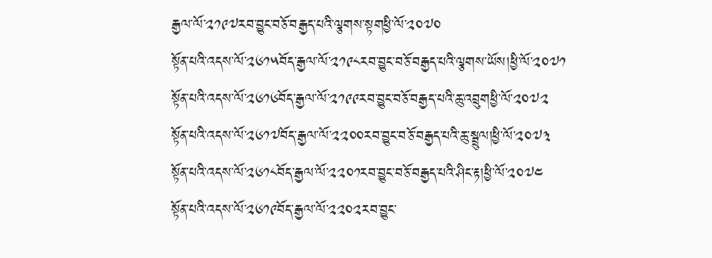རྒྱལ་ལོ་༢༡༩༧རབ་བྱུང་བཅོ་བརྒྱད་པའི་ལྕགས་སྟགཕྱི་ལོ་༢༠༧༠
སྟོན་པའི་འདས་ལོ་༢༦༡༥བོད་རྒྱལ་ལོ་༢༡༩༨རབ་བྱུང་བཅོ་བརྒྱད་པའི་ལྕགས་ཡོས།ཕྱི་ལོ་༢༠༧༡
སྟོན་པའི་འདས་ལོ་༢༦༡༦བོད་རྒྱལ་ལོ་༢༡༩༩རབ་བྱུང་བཅོ་བརྒྱད་པའི་ཆུ་འབྲུགཕྱི་ལོ་༢༠༧༢
སྟོན་པའི་འདས་ལོ་༢༦༡༧བོད་རྒྱལ་ལོ་༢༢༠༠རབ་བྱུང་བཅོ་བརྒྱད་པའི་ཆུ་སྦྲུལ།ཕྱི་ལོ་༢༠༧༣
སྟོན་པའི་འདས་ལོ་༢༦༡༨བོད་རྒྱལ་ལོ་༢༢༠༡རབ་བྱུང་བཅོ་བརྒྱད་པའི་ཤིང་རྟ།ཕྱི་ལོ་༢༠༧༤
སྟོན་པའི་འདས་ལོ་༢༦༡༩བོད་རྒྱལ་ལོ་༢༢༠༢རབ་བྱུང་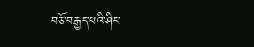བཅོ་བརྒྱད་པའི་ཤིང་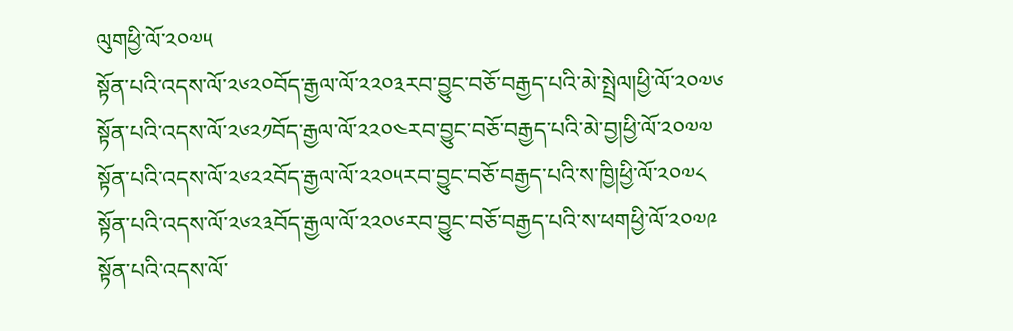ལུགཕྱི་ལོ་༢༠༧༥
སྟོན་པའི་འདས་ལོ་༢༦༢༠བོད་རྒྱལ་ལོ་༢༢༠༣རབ་བྱུང་བཅོ་བརྒྱད་པའི་མེ་སྤྲེལ།ཕྱི་ལོ་༢༠༧༦
སྟོན་པའི་འདས་ལོ་༢༦༢༡བོད་རྒྱལ་ལོ་༢༢༠༤རབ་བྱུང་བཅོ་བརྒྱད་པའི་མེ་བྱ།ཕྱི་ལོ་༢༠༧༧
སྟོན་པའི་འདས་ལོ་༢༦༢༢བོད་རྒྱལ་ལོ་༢༢༠༥རབ་བྱུང་བཅོ་བརྒྱད་པའི་ས་ཁྱི།ཕྱི་ལོ་༢༠༧༨
སྟོན་པའི་འདས་ལོ་༢༦༢༣བོད་རྒྱལ་ལོ་༢༢༠༦རབ་བྱུང་བཅོ་བརྒྱད་པའི་ས་ཕགཕྱི་ལོ་༢༠༧༩
སྟོན་པའི་འདས་ལོ་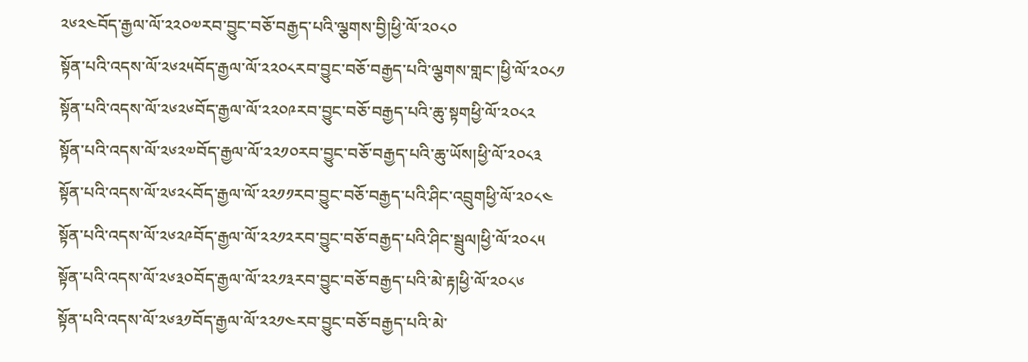༢༦༢༤བོད་རྒྱལ་ལོ་༢༢༠༧རབ་བྱུང་བཅོ་བརྒྱད་པའི་ལྕགས་བྱི།ཕྱི་ལོ་༢༠༨༠
སྟོན་པའི་འདས་ལོ་༢༦༢༥བོད་རྒྱལ་ལོ་༢༢༠༨རབ་བྱུང་བཅོ་བརྒྱད་པའི་ལྕགས་གླང་།ཕྱི་ལོ་༢༠༨༡
སྟོན་པའི་འདས་ལོ་༢༦༢༦བོད་རྒྱལ་ལོ་༢༢༠༩རབ་བྱུང་བཅོ་བརྒྱད་པའི་ཆུ་སྟགཕྱི་ལོ་༢༠༨༢
སྟོན་པའི་འདས་ལོ་༢༦༢༧བོད་རྒྱལ་ལོ་༢༢༡༠རབ་བྱུང་བཅོ་བརྒྱད་པའི་ཆུ་ཡོས།ཕྱི་ལོ་༢༠༨༣
སྟོན་པའི་འདས་ལོ་༢༦༢༨བོད་རྒྱལ་ལོ་༢༢༡༡རབ་བྱུང་བཅོ་བརྒྱད་པའི་ཤིང་འབྲུགཕྱི་ལོ་༢༠༨༤
སྟོན་པའི་འདས་ལོ་༢༦༢༩བོད་རྒྱལ་ལོ་༢༢༡༢རབ་བྱུང་བཅོ་བརྒྱད་པའི་ཤིང་སྦྲུལ།ཕྱི་ལོ་༢༠༨༥
སྟོན་པའི་འདས་ལོ་༢༦༣༠བོད་རྒྱལ་ལོ་༢༢༡༣རབ་བྱུང་བཅོ་བརྒྱད་པའི་མེ་རྟ།ཕྱི་ལོ་༢༠༨༦
སྟོན་པའི་འདས་ལོ་༢༦༣༡བོད་རྒྱལ་ལོ་༢༢༡༤རབ་བྱུང་བཅོ་བརྒྱད་པའི་མེ་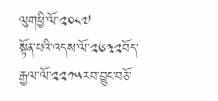ལུགཕྱི་ལོ་༢༠༨༧
སྟོན་པའི་འདས་ལོ་༢༦༣༢བོད་རྒྱལ་ལོ་༢༢༡༥རབ་བྱུང་བཅོ་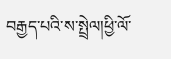བརྒྱད་པའི་ས་སྤྲེལ།ཕྱི་ལོ་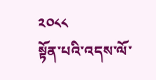༢༠༨༨
སྟོན་པའི་འདས་ལོ་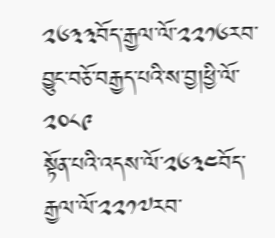༢༦༣༣བོད་རྒྱལ་ལོ་༢༢༡༦རབ་བྱུང་བཅོ་བརྒྱད་པའི་ས་བྱ།ཕྱི་ལོ་༢༠༨༩
སྟོན་པའི་འདས་ལོ་༢༦༣༤བོད་རྒྱལ་ལོ་༢༢༡༧རབ་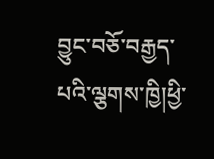བྱུང་བཅོ་བརྒྱད་པའི་ལྕགས་ཁྱི།ཕྱི་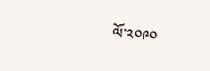ལོ་༢༠༩༠